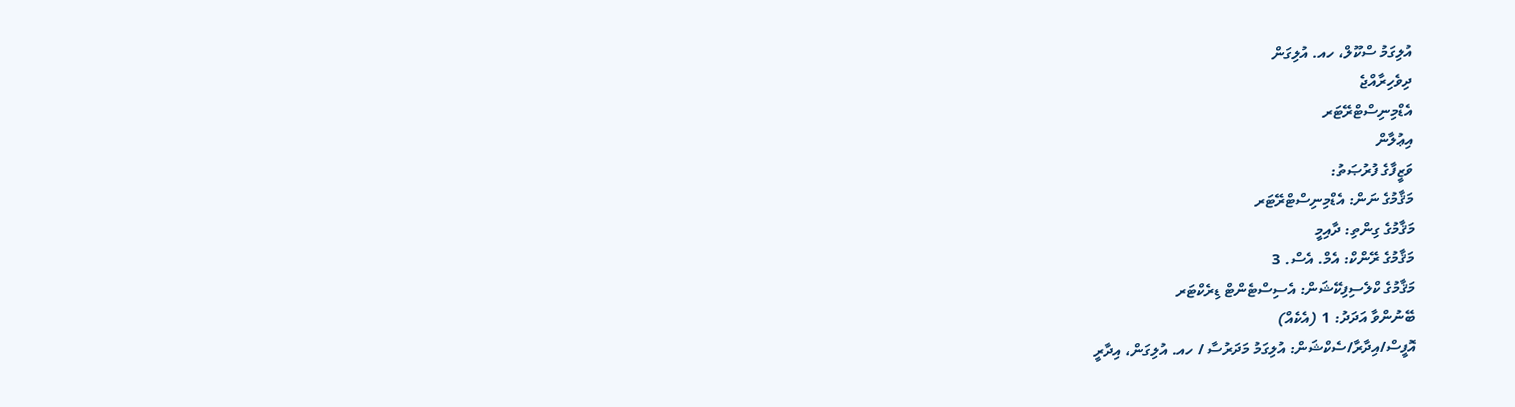އުލިގަމު ސްކޫލް، ހއ. އުލިގަން
ދިވެހިރާއްޖެ
އެޑްމިނިސްޓްރޭޓަރ
އިޢުލާން
ވަޒީފާގެ ފުރުޞަތު:
މަޤާމުގެ ނަން: އެޑްމިނިސްޓްރޭޓަރ
މަޤާމުގެ ގިންތި: ދާއިމީ
މަޤާމުގެ ރޭންކް: އެމް. އެސް. 3
މަޤާމުގެ ކްލެސިފިކޭޝަން: އެސިސްޓެންޓް ޑިރެކްޓަރ
ބޭނުންވާ އަދަދު: 1 (އެކެއް)
އޮފީސް/އިދާރާ/ސެކްޝަން: އުލިގަމު މަދަރުސާ / ހއ. އުލިގަން، އިދާރީ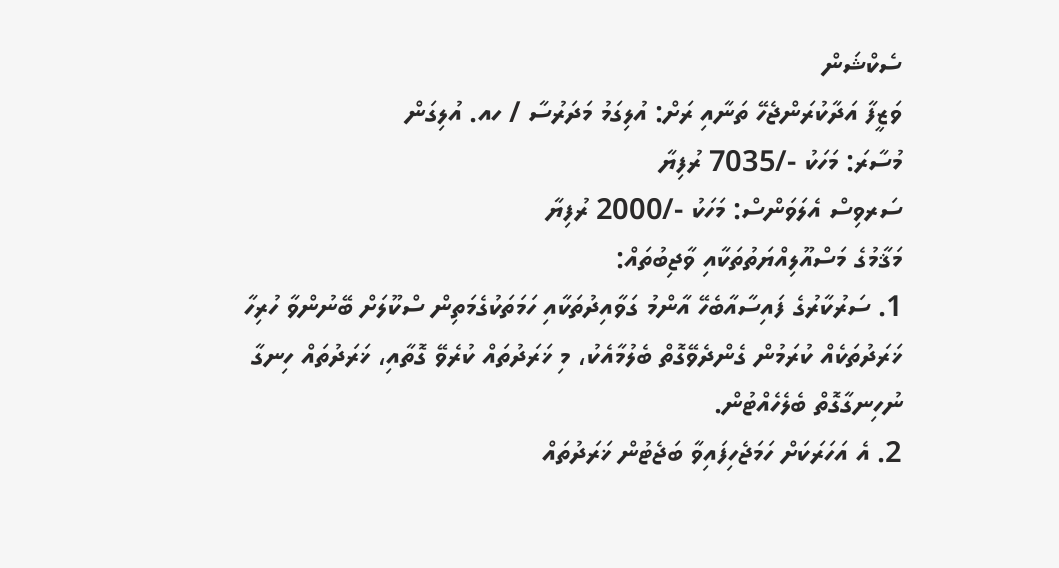ސެކްޝަން
ވަޒީފާ އަދާކުރަންޖެހޭ ތަނާއި ރަށް: އުލިގަމު މަދަރުސާ / ހއ. އުލިގަން
މުސާރަ: މަހަކު -/7035 ރުފިޔާ
ސަރވިސް އެލަވަންސް: މަހަކު -/2000 ރުފިޔާ
މަޤާމުގެ މަސްއޫލިއްޔަތުތަކާއި ވާޖިބުތައް:
1. ސަރުކާރުގެ ފައިސާއާބެހޭ އާންމު ގަވާއިދުތަކާއި ހަމަތަކުގެމަތިން ސްކޫލަށް ބޭނުންވާ ހުރިހާ ޚަރަދުތަކެއް ކުރަމުން ގެންދެވޭގޮތް ބެލުމާއެކު، މި ޚަރަދުތައް ކުރެވޭ ގޮތާއި، ޚަރަދުތައް ހިނގާ ނުހިނގާގޮތް ބެލެހެއްޓުން.
2. އެ އަހަރަކަށް ހަމަޖެހިފައިވާ ބަޖެޓުން ޚަރަދުތައް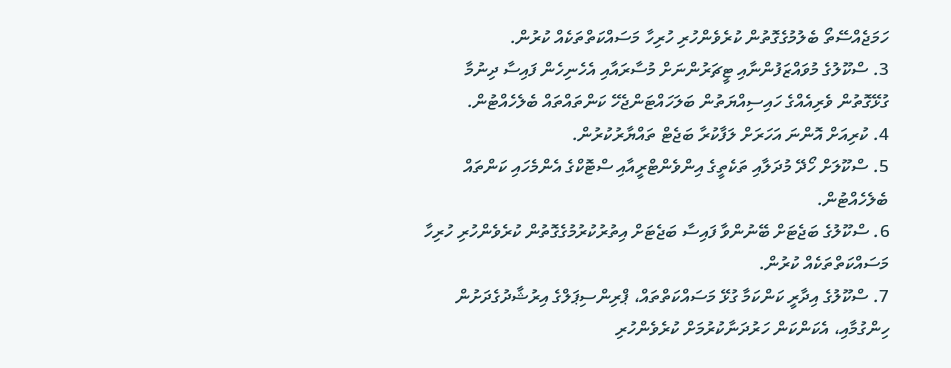ހަމަޖެއްސޭތޯ ބެލުމުގެގޮތުން ކުރެވެންހުރި ހުރިހާ މަސައްކަތްތަކެއް ކުރުން.
3. ސްކޫލުގެ މުވައްޒަފުންނާއި ޓީޗަރުންނަށް މުސާރައާއި އެހެނިހެން ފައިސާ ދިނުމާ ގުޅޭގޮތުން ވެރިއެއްގެ ހައިސިއްޔަތުން ބަލަހައްޓަންޖެހޭ ކަންތައްތައް ބެލެހެއްޓުން.
4. ކުރިއަށް އޮންނަ އަހަރަށް ލަފާކުރާ ބަޖެޓް ތައްޔާރުކުރުން.
5. ސްކޫލަށް ހޯދޭ މުދަލާއި ތަކެތީގެ އިންވެންޓްރީއާއި ސްޓޮކްގެ އެންމެހައި ކަންތައް ބެލެހެއްޓުން.
6. ސްކޫލުގެ ބަޖެޓަށް ބޭނުންވާ ފައިސާ ބަޖެޓަށް އިތުރުކުރުމުގެގޮތުން ކުރެވެންހުރި ހުރިހާ މަސައްކަތްތަކެއް ކުރުން.
7. ސްކޫލުގެ އިދާރީ ކަންކަމާ ގުޅޭ މަސައްކަތްތައް، ޕްރިންސިޕަލްގެ އިރުޝާދުގެދަށުން ހިންގުމާއި، އެކަންކަން ހަރުދަނާކުރުމަށް ކުރެވެންހުރި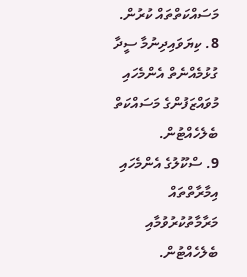މަސައްކަތްތައް ކުރުން.
8. ކިޔަވައިދިނުމާ ސީދާ ގުޅުމެއްނެތް އެންމެހައި މުވައްޒަފުންގެ މަސައްކަތް ބެލެހެއްޓުން.
9. ސްކޫލުގެ އެންމެހައި އިމާރާތްތައް މަރާމާތުކުރުވުމާއި ބެލެހެއްޓުން.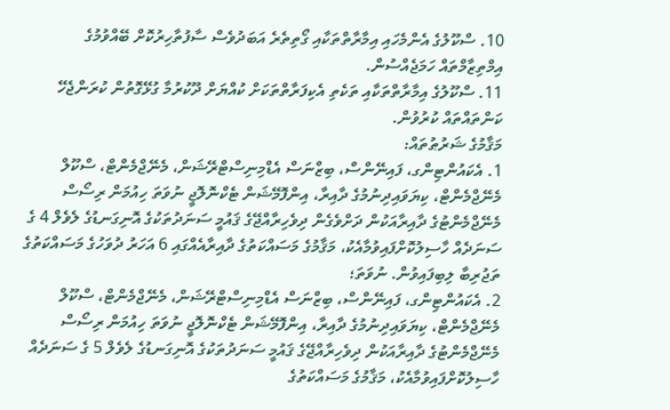10. ސްކޫލުގެ އެންމެހައި އިމާރާތްތަކާއި ގޯތިތެރެ އަބަދުވެސް ސާފުތާހިރުކޮށް ބޭއްވުމުގެ އިމްތިޒާމްތައް ހަމަޖެއްސުން.
11. ސްކޫލުގެ އިމާރާތްތަކާއި ތަކެތި އެކިފަރާތްތަކަށް ކުއްޔަށް ދޫކުރުމާ ގުޅޭގޮތުން ކުރަންޖެހޭ ކަންތައްތައް ކުރުވުން.
މަޤާމުގެ ޝަރުޠުތައް:
1. އެކައުންޓިންގ، ފައިނޭންސް، ބިޒްނަސް އެޑްމިނިސްޓްރޭޝަން، މެނޭޖްމެންޓް، ސްކޫލް މެނޭޖްމެންޓް، ކިޔަވައިދިނުމުގެ ދާއިރާ، އިންފޮމޭޝަން ޓެކްނޮލޮޖީ ނުވަތަ ހިއުމަން ރިސޯސް މެނޭޖްމެންޓުގެ ދާއިރާއަކުން ދަށްވެގެން ދިވެހިރާއްޖޭގެ ޤައުމީ ސަނަދުތަކުގެ އޮނިގަނޑުގެ ލެވެލް 4 ގެ ސަނަދެއް ހާސިލުކޮށްފައިވުމާއެކު، މަޤާމުގެ މަސައްކަތުގެ ދާއިރާއެއްގައި 6 އަހަރު ދުވަހުގެ މަސައްކަތުގެ ތަޖުރިބާ ލިބިފައިވުން. ނުވަތަ؛
2. އެކައުންޓިންގ، ފައިނޭންސް، ބިޒްނަސް އެޑްމިނިސްޓްރޭޝަން، މެނޭޖްމެންޓް، ސްކޫލް މެނޭޖްމެންޓް، ކިޔަވައިދިނުމުގެ ދާއިރާ، އިންފޮމޭޝަން ޓެކްނޮލޮޖީ ނުވަތަ ހިއުމަން ރިސޯސް މެނޭޖްމެންޓުގެ ދާއިރާއަކުން ދިވެހިރާއްޖޭގެ ޤައުމީ ސަނަދުތަކުގެ އޮނިގަނޑުގެ ލެވެލް 5 ގެ ސަނަދެއް ހާސިލުކޮށްފައިވުމާއެކު، މަޤާމުގެ މަސައްކަތުގެ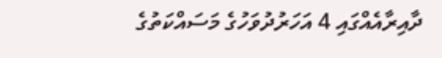ދާއިރާއެއްގައި 4 އަހަރުދުވަހުގެ މަސައްކަތުގެ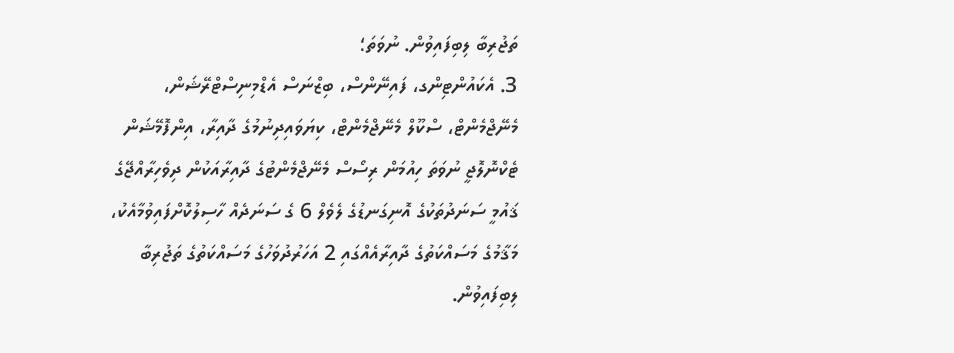ތަޖުރިބާ ލިބިފައިވުން. ނުވަތަ؛
3. އެކައުންޓިންގ، ފައިނޭންސް، ބިޒްނަސް އެޑްމިނިސްޓްރޭޝަން، މެނޭޖްމެންޓް، ސްކޫލް މެނޭޖްމެންޓް، ކިޔަވައިދިނުމުގެ ދާއިރާ، އިންފޮމޭޝަން ޓެކްނޮލޮޖީ ނުވަތަ ހިއުމަން ރިސޯސް މެނޭޖްމެންޓުގެ ދާއިރާއަކުން ދިވެހިރާއްޖޭގެ ޤައުމީ ސަނަދުތަކުގެ އޮނިގަނޑުގެ ލެވެލް 6 ގެ ސަނަދެއް ހާސިލުކޮށްފައިވުމާއެކު، މަޤާމުގެ މަސައްކަތުގެ ދާއިރާއެއްގައި 2 އަހަރުދުވަހުގެ މަސައްކަތުގެ ތަޖުރިބާ ލިބިފައިވުން.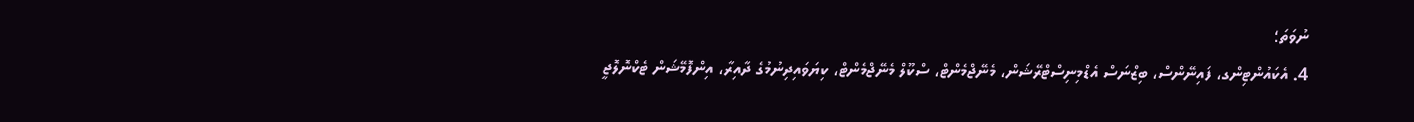ނުވަތަ؛
4. އެކައުންޓިންގ، ފައިނޭންސް، ބިޒްނަސް އެޑްމިނިސްޓްރޭޝަން، މެނޭޖްމެންޓް، ސްކޫލް މެނޭޖްމެންޓް، ކިޔަވައިދިނުމުގެ ދާއިރާ، އިންފޮމޭޝަން ޓެކްނޮލޮޖީ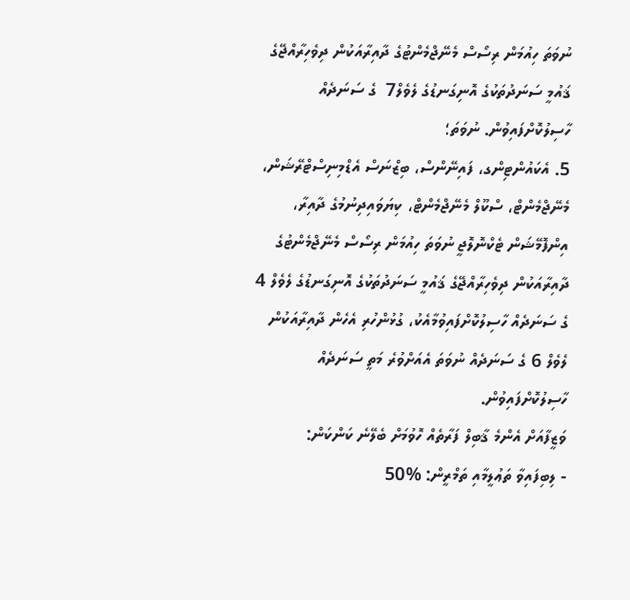ނުވަތަ ހިއުމަން ރިސޯސް މެނޭޖްމެންޓުގެ ދާއިރާއަކުން ދިވެހިރާއްޖޭގެ ޤައުމީ ސަނަދުތަކުގެ އޮނިގަނޑުގެ ލެވެލް7  ގެ ސަނަދެއް ހާސިލުކޮށްފައިވުން. ނުވަތަ؛
5. އެކައުންޓިންގ، ފައިނޭންސް، ބިޒްނަސް އެޑްމިނިސްޓްރޭޝަން، މެނޭޖްމެންޓް، ސްކޫލް މެނޭޖްމެންޓް، ކިޔަވައިދިނުމުގެ ދާއިރާ، އިންފޮމޭޝަން ޓެކްނޮލޮޖީ ނުވަތަ ހިއުމަން ރިސޯސް މެނޭޖްމެންޓުގެ ދާއިރާއަކުން ދިވެހިރާއްޖޭގެ ޤައުމީ ސަނަދުތަކުގެ އޮނިގަނޑުގެ ލެވެލް 4 ގެ ސަނަދެއް ހާސިލުކޮށްފައިވުމާއެކު، ގުޅުންހުރި އެހެން ދާއިރާއަކުން ލެވެލް 6 ގެ ސަނަދެއް ނުވަތަ އެއަށްވުރެ މަތީ ސަނަދެއް ހާސިލުކޮށްފައިވުން.
ވަޒީފާއަށް އެންމެ ޤާބިލް ފަރާތެއް ހޮވުމަށް ބެލޭނެ ކަންކަން:
- ލިބިފައިވާ ތަޢުލީމާއި ތަމްރީން: %50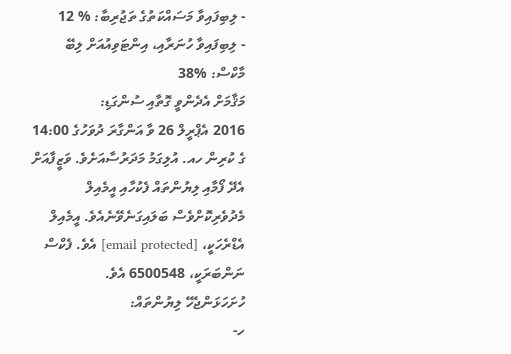- ލިބިފައިވާ މަސައްކަތުގެ ތަޖުރިބާ: % 12
- ލިބިފައިވާ ހުނަރާއި، އިންޓަވިއުއަށް ލިބޭ މާކްސް: %38
މަޤާމަށް އެދެންވީ ގޮތާއި ސުންގަޑި:
2016 އެޕްރީލް 26 ވާ އަންގާރަ ދުވަހުގެ 14:00 ގެ ކުރިން ހއ. އުލިގަމު މަދަރުސާއަށެވެ. ވަޒީފާއަށް އެދޭ ފޯމާއި ލިޔުންތައް ފެކުހާއި އީމެއިލް މެދުވެރިކޮށްވެސް ބަލައިގަނެވޭނެއެވެ. އީމެއިލް އެޑްރެހަކީ، [email protected] އެވެ. ފެކްސް ނަންބަރަކީ، 6500548 އެވެ.
ހުށަހަޅަންޖެހޭ ލިޔުންތައް:
ހ-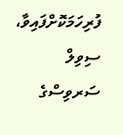ފުރިހަމަކޮށްފައިވާ، ސިވިލް ސަރވިސްގެ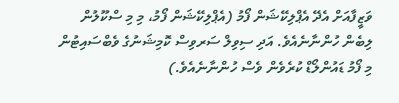ވަޒީފާއަށް އެދޭ އެޕްލިކޭޝަން ފޯމު (އެޕްލިކޭޝަން ފޯމު، މި މި ސްކޫލުން ލިބެން ހުންނާނެއެވެ. އަދި ސިވިލް ސަރވިސް ކޮމިޝަނުގެ ވެބްސައިޓުން މި ފޯމު ޑައުންލޯޑް ކުރެވެން ވެސް ހުންނާނެއެވެ.)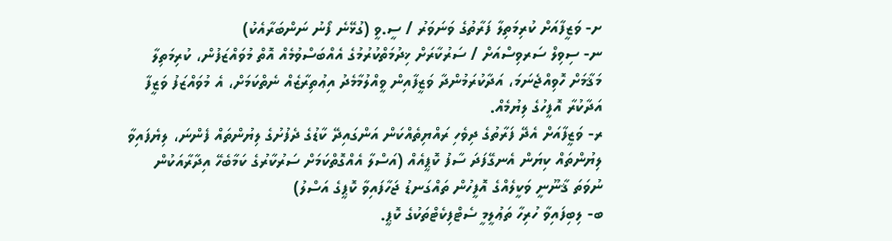ށ- ވަޒީފާއަށް ކުރިމަތިލާ ފަރާތުގެ ވަނަވަރު / ސީ.ވީ (ގުޅޭނެ ފޯނު ނަންބަރާއެކު)
ނ- ސިވިލް ސަރވިސްއަށް / ސަރުކާރަށް ޚިދުމަތްކުރުމުގެ އެއްބަސްވުމެއް އޮތް މުވައްޒަފުން، ކުރިމަތިލާ މަޤާމަށް ހޮވިއްޖެނަމަ، އަދާކުރަމުންދާ ވަޒީފާއިން ވީއްލުމާމެދު އިޢުތިރާޒެއް ނެތްކަމަށް، އެ މުވައްޒަފު ވަޒީފާ އަދާކުރާ އޮފީހުގެ ލިޔުމެއް.
ރ- ވަޒީފާއަށް އެދޭ ފަރާތުގެ ދިވެހި ރައްޔިތެއްކަން އަންގައިދޭ ކާޑުގެ ދެފުށުގެ ލިޔުންތައް ފެންނަ، ލިޔެފައިވާ ލިޔުންތައް ކިޔަން އެނގޭފަދަ ސާފު ކޮޕީއެއް (އަސްލާ އެއްގޮތްކަމަށް ސަރުކާރުގެ ކަމާބެހޭ އިދާރާއަކުން ނުވަތަ ޤާނޫނީ ވަކީލެއްގެ އޮފީހުން ތައްގަނޑު ޖަހާފައިވާ ކޮޕީގެ އަސްލު)
ބ- ލިބިފައިވާ ހުރިހާ ތަޢުލީމީ ސެޓްފިކެޓްތަކުގެ ކޮޕީ.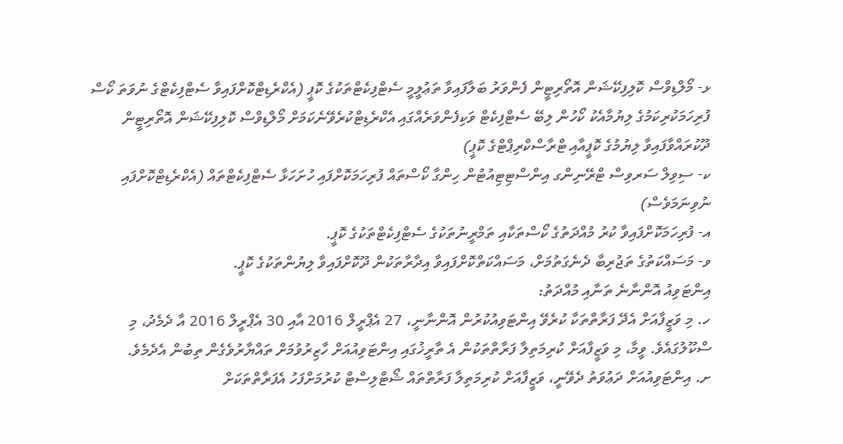ޅ- މޯލްޑިވްސް ކޮލިފިކޭޝަން އޮތޯރިޓީން ފެންވަރު ބަލާފައިވާ ތަޢުލީމީ ސެޓްފިކެޓްތަކުގެ ކޮޕީ (އެކްރެޑިޓްކޮށްފައިވާ ސެޓްފިކެޓްގެ ނުވަތަ ކޯސް ފުރިހަމަކުރިކަމުގެ ލިޔުމާއެކު ކޯހުން ލިބޭ ސެޓްފިކެޓް ވަކިފެންވަރެއްގައި އެކްރެޑިޓްކުރެވޭނެކަމަށް މޯލްޑިވްސް ކޮލިފިކޭޝަން އޮތޯރިޓީން ދޫކުރައްވާފައިވާ ލިޔުމުގެ ކޮޕީއާއި ޓްރާސްކްރިޕްޓްގެ ކޮޕީ)
ކ- ސިވިލް ސަރވިސް ޓްރޭނިންގ އިންސްޓިޓިއުޓުން ހިންގާ ކޯސްތައް ފުރިހަމަކޮށްފައި ހުށަހަޅާ ސެޓްފިކެޓްތައް (އެކްރެޑިޓްކޮށްފައި ނުވިނަމަވެސް)
އ- ފުރިހަމަކޮށްފައިވާ ކުރު މުއްދަތުގެ ކޯސްތަކާއި ތަމްރީނުތަކުގެ ސެޓްފިކެޓްތަކުގެ ކޮޕީ.
ވ- މަސައްކަތުގެ ތަޖުރިބާ ދެނެގަތުމަށް، މަސައްކަތްކޮށްފައިވާ އިދާރާތަކުން ދޫކޮށްފައިވާ ލިޔުންތަކުގެ ކޮޕީ.
އިންޓަވިއު އޮންނާނެ ތަނާއި މުއްދަތު:
ހ. މި ވަޒީފާއަށް އެދޭ ފަރާތްތަކާ ކުރެވޭ އިންޓަވިއުކުރުން އޮންނާނީ، 27 އެޕްރީލް 2016 އާއި 30 އެޕްރީލް 2016 އާ ދެމެދު، މި ސްކޫލުގައެވެ. ވީމާ، މި ވަޒީފާއަށް ކުރިމަތިލާ ފަރާތްތަކުން އެ ތާރީޚުގައި އިންޓަވިއުއަށް ހާޒިރުވުމަށް ތައްޔާރުވެގެން ތިބުން އެދެމެވެ.
ށ. އިންޓަވިއުއަށް ދަޢުވަތު ދެވޭނީ، ވަޒީފާއަށް ކުރިމަތިލާ ފަރާތްތައް ޝޯޓްލިސްޓް ކުރުމަށްފަހު އެފަރާތްތަކަށް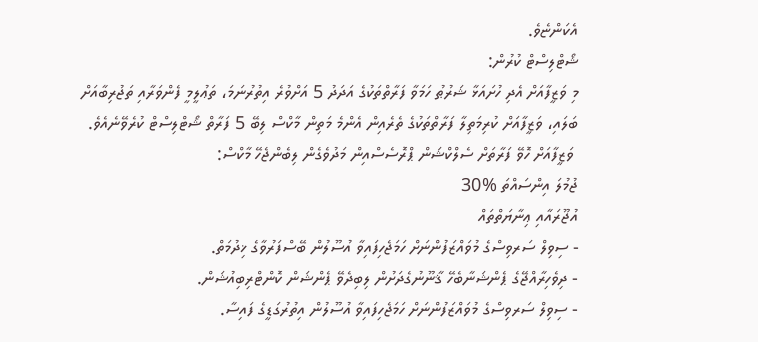އެކަންޏެވެ.
ޝޯޓްލިސްޓް ކުރުން:
މި ވަޒީފާއަށް އެދި ހުށައަޅާ ޝަރުޠު ހަމަވާ ފަރާތްތަކުގެ އަދަދު 5 އަށްވުރެ އިތުރުނަމަ، ތަޢުލީމީ ފެންވަރާއި ތަޖުރިބާއަށް ބަލައި، ވަޒީފާއަށް ކުރިމަތިލާ ފަރާތްތަކުގެ ތެރެއިން އެންމެ މަތިން މާކްސް ލިބޭ 5 ފަރާތް ޝޯޓްލިސްޓް ކުރެވޭނެއެވެ.
 ވަޒީފާއަށް ހޮވޭ ފަރާތަށް ސެލްކްޝަން ޕްރޮސެސްއިން މަދުވެގެން ލިބެންޖެހޭ މާކްސް:
ޖުމުލަ އިންސައްތަ %30
އުޖޫރައާއި ޢިނާޔަތްތައް
- ސިވިލް ސަރވިސްގެ މުވައްޒަފުންނަށް ހަމަޖެހިފައިވާ އުސޫލުން ބޭސްފަރުވާގެ ޚިދުމަތް.
- ދިވެހިރާއްޖޭގެ ޕެންޝަނާބެހޭ ޤާނޫނުގެދަށުން ލިބިދެވޭ ޕެންޝަން ކޮންޓްރިބިއުޝަން.
- ސިވިލް ސަރވިސްގެ މުވައްޒަފުންނަށް ހަމަޖެހިފައިވާ އުސޫލުން އިތުރުގަޑީގެ ފައިސާ.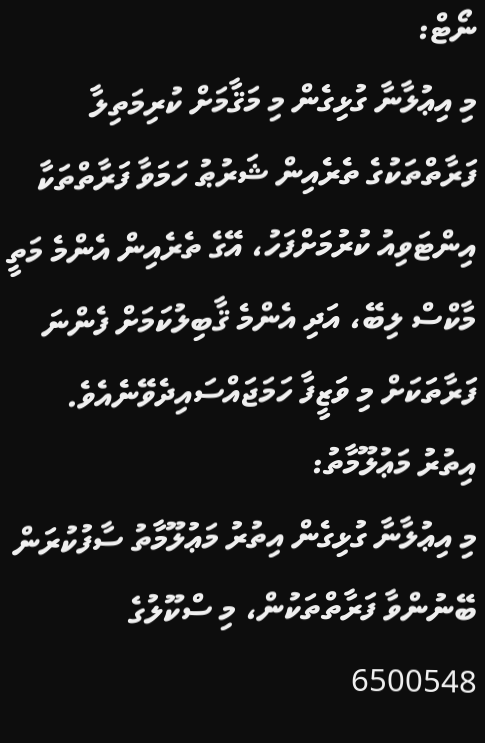ނޯޓް:
މި އިޢުލާނާ ގުޅިގެން މި މަޤާމަށް ކުރިމަތިލާ ފަރާތްތަކުގެ ތެރެއިން ޝަރުޠު ހަމަވާ ފަރާތްތަކާ އިންޓަވިއު ކުރުމަށްފަހު، އޭގެ ތެރެއިން އެންމެ މަތީ މާކްސް ލިބޭ، އަދި އެންމެ ޤާބިލުކަމަށް ފެންނަ ފަރާތަކަށް މި ވަޒީފާ ހަމަޖައްސައިދެވޭނެއެވެ.
އިތުރު މަޢުލޫމާތު:
މި އިޢުލާނާ ގުޅިގެން އިތުރު މަޢުލޫމާތު ސާފުކުރަން ބޭނުންވާ ފަރާތްތަކުން، މި ސްކޫލުގެ 6500548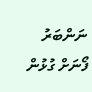ނަންބަރު ފޯނަށް ގުޅުން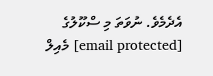އެދެމެވެ. ނުވަތަ މި ސްކޫލުގެ [email protected] މެއިލް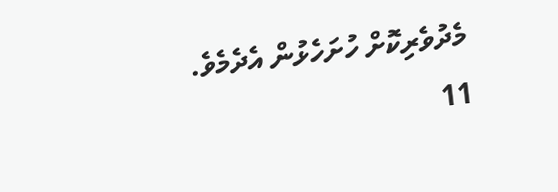މެދުވެރިކޮށް ހުށަހެޅުން އެދެމެވެ.
11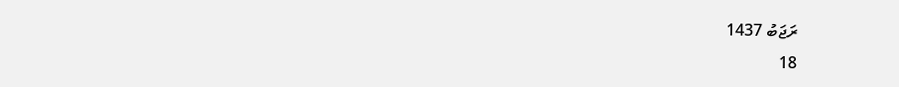ރަޖަބު 1437
18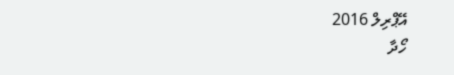އޭޕްރިލް 2016
ހޯދާ